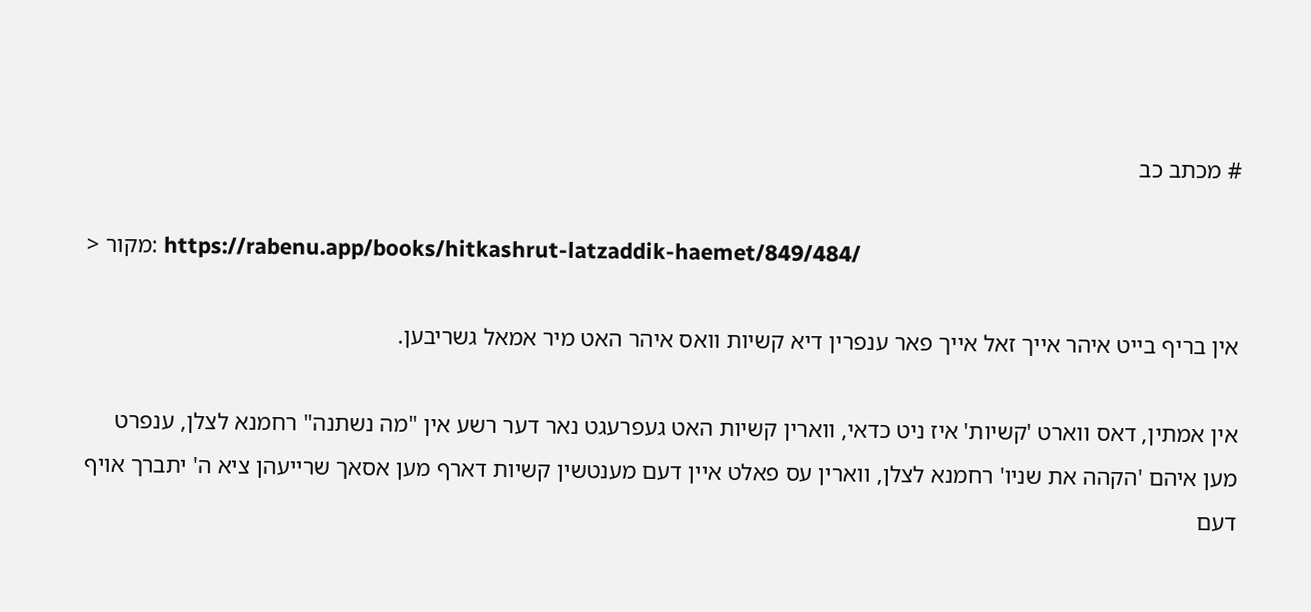# מכתב כב

> מקור: https://rabenu.app/books/hitkashrut-latzaddik-haemet/849/484/

אין בריף בייט איהר אייך זאל אייך פאר ענפרין דיא קשיות וואס איהר האט מיר אמאל גשריבען.

אין אמתין, דאס ווארט 'קשיות' איז ניט כדאי, ווארין קשיות האט געפרעגט נאר דער רשע אין "מה נשתנה" רחמנא לצלן, ענפרט מען איהם 'הקהה את שניו' רחמנא לצלן, ווארין עס פאלט איין דעם מענטשין קשיות דארף מען אסאך שרייעהן ציא ה' יתברך אויף דעם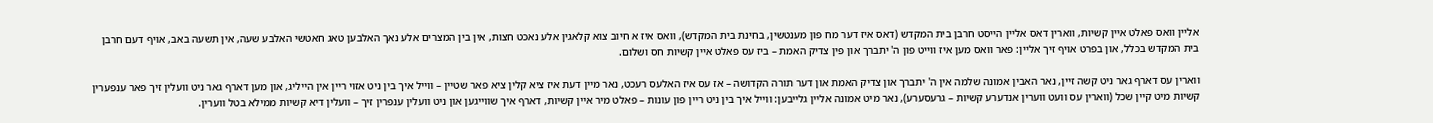אליין וואס פאלט איין קשיות, ווארין דאס אליין הייסט חרבן בית המקדש (דאס איז דער מח פון מענטשין, בחינת בית המקדש), וואס איז א חיוב צוא קלאגין אלע נאכט חצות, אין בין המצרים אלע נאך האלבען טאג חאטשי האלבע שעה, אין תשעה באב, אויף דעם חרבן בית המקדש בכלל, און בפרט אויף זיך אליין: פאר וואס מען איז ווייט פון ה' יתברך און פין צדיק האמת – ביז עס פאלט איין קשיות חס ושלום.

ווארין עס דארף גאר ניט קשה זיין, נאר האבין אמונה שלמה אין ה' יתברך און צדיק האמת און דער תורה הקדושה – אז עס איז האלעס רעכט, נאר מיין דעת איז ציא קלין ציא פאר שטיין – ווייל איך בין ניט אזוי ריין אין הייליג, און מען דארף גאר ניט וועלין זיך פאר ענפערין קשיות מיט קיין שכל (ווארין עס וועט ווערין אנדערע קשיות – גרעסערע), נאר מיט אמונה אליין גלייבען: ווייל איך בין ניט ריין פון עונות – פאלט מיר איין קשיות, דארף איך שווייגען און ניט וועלין ענפרין זיך – וועלין דיא קשיות ממילא בטל ווערין.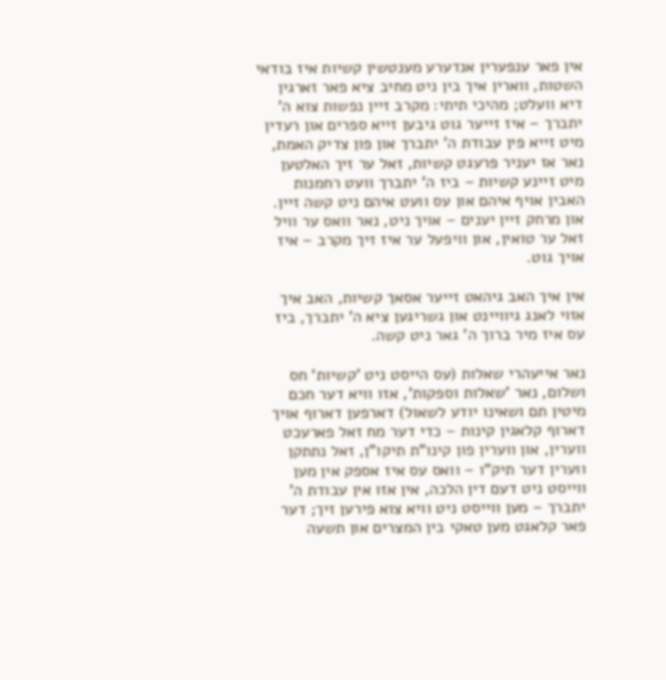אין פאר ענפערין אנדערע מענטשין קשיות איז בודאי השטות, ווארין איך בין ניט מחיב ציא פאר זארגין דיא וועלט; מהיכי תיתי: מקרב זיין נפשות צוא ה' יתברך – איז זייער גוט גיבען זייא ספרים און רעדין מיט זייא פין עבודת ה' יתברך און פון צדיק האמת, נאר אז יעניר פרעגט קשיות, זאל ער זיך האלטען מיט זיינע קשיות – ביז ה' יתברך וועט רחמנות האבין אויף איהם און עס וועט איהם ניט קשה זיין. און מרחק זיין יענים – אויך ניט, נאר וואס ער וויל זאל ער טואין, און וויפעל ער איז זיך מקרב – איז אויך גוט.

אין איך האב גיהאט זייער אסאך קשיות, האב איך אזוי לאנג גיוויינט און גשריגען ציא ה' יתברך, ביז עס איז מיר ברוך ה' גאר ניט קשה.

נאר אייעהרי שאלות (עס הייסט ניט 'קשיות' חס ושלום, נאר 'שאלות וספקות', אזו וויא דער חכם מיטין תם ושאינו יודע לשאול) דארפען דארוף אויך דארוף קלאגין קינות – כדי דער מח זאל פארעכט ווערין, און ווערין פון קינו"ת תיקו"ן, זאל נתתקן ווערין דער תיק"ו – וואס עס איז אספק אין מען ווייסט ניט דעם דין הלכה, אין אזו אין עבודת ה' יתברך – מען ווייסט ניט וויא צוא פירען זיך; דער פאר קלאגט מען טאקי בין המצרים און תשעה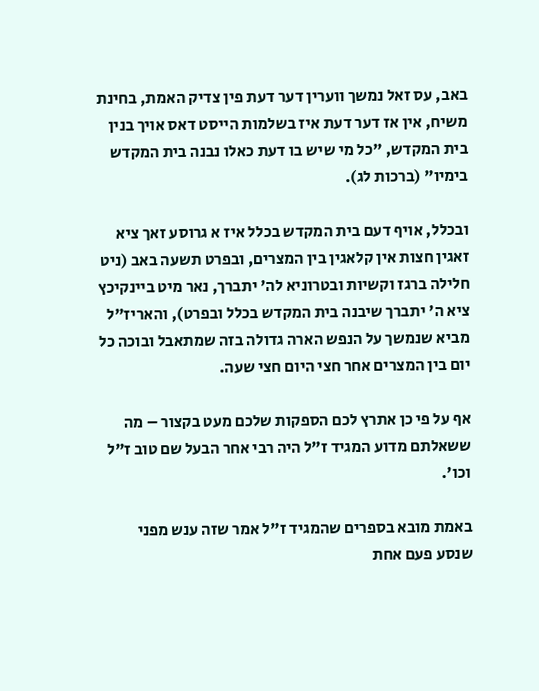באב, עס זאל נמשך ווערין דער דעת פין צדיק האמת, בחינת משיח, אין אז דער דעת איז בשלמות הייסט דאס אויך בנין בית המקדש, "כל מי שיש בו דעת כאלו נבנה בית המקדש בימיו" (ברכות לג).

ובכלל, אויף דעם בית המקדש בכלל איז א גרוסע זאך ציא זאגין חצות אין קלאגין בין המצרים, ובפרט תשעה באב (ניט חלילה ברגז וקשיות ובטרוניא לה' יתברך, נאר מיט ביינקיכץ ציא ה' יתברך שיבנה בית המקדש בכלל ובפרט), והאריז"ל מביא שנמשך על הנפש הארה גדולה בזה שמתאבל ובוכה כל יום בין המצרים אחר חצי היום חצי שעה.

אף על פי כן אתרץ לכם הספקות שלכם מעט בקצור – מה ששאלתם מדוע המגיד ז"ל היה רבי אחר הבעל שם טוב ז"ל וכו'.

באמת מובא בספרים שהמגיד ז"ל אמר שזה ענש מפני שנסע פעם אחת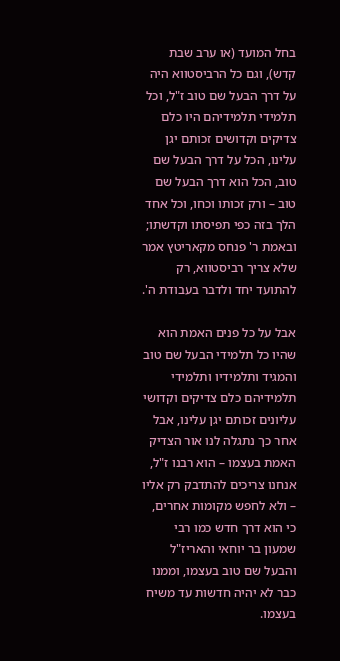בחל המועד (או ערב שבת קדש), וגם כל הרביסטווא היה על דרך הבעל שם טוב ז"ל, וכל תלמידי תלמידיהם היו כלם צדיקים וקדושים זכותם יגן עלינו, הכל על דרך הבעל שם טוב, הכל הוא דרך הבעל שם טוב – ורק זכותו וכחו, וכל אחד הלך בזה כפי תפיסתו וקדשתו; ובאמת ר' פנחס מקאריטץ אמר שלא צריך רביסטווא, רק להתועד יחד ולדבר בעבודת ה'.

אבל על כל פנים האמת הוא שהיו כל תלמידי הבעל שם טוב והמגיד ותלמידיו ותלמידי תלמידיהם כלם צדיקים וקדושי עליונים זכותם יגן עלינו, אבל אחר כך נתגלה לנו אור הצדיק האמת בעצמו – הוא רבנו ז"ל, אנחנו צריכים להתדבק רק אליו – ולא לחפש מקומות אחרים, כי הוא דרך חדש כמו רבי שמעון בר יוחאי והאריז"ל והבעל שם טוב בעצמו, וממנו כבר לא יהיה חדשות עד משיח בעצמו.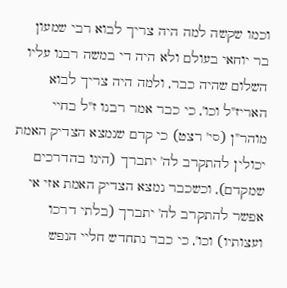וכמו שקשה למה היה צריך לבוא רבי שמעון בר יוחאי בעולם ולא היה די במשה רבנו עליו השלום שהיה כבר, ולמה היה צריך לבוא האריז"ל וכו', כי כבר אמר רבנו ז"ל בחיי מוהר"ן (סי' רצט) כי קדם שנמצא הצדיק האמת יכולין להתקרב לה' יתברך (הינו בהדרכים שמקדם), וכשכבר נמצא הצדיק האמת אזי אי אפשר להתקרב לה' יתברך (בלתי דרכו ועצותיו) וכו', כי כבר נתחדש חליי הנפש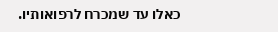כאלו עד שמכרח לרפואותיו.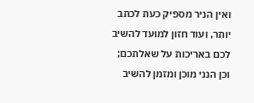ואין הניר מספיק כעת לכתב יותר, ועוד חזון למועד להשיב לכם באריכות על שאלתכם; וכן הנני מוכן ומזמן להשיב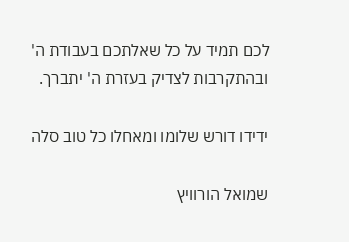לכם תמיד על כל שאלתכם בעבודת ה' ובהתקרבות לצדיק בעזרת ה' יתברך.

ידידו דורש שלומו ומאחלו כל טוב סלה

שמואל הורוויץ